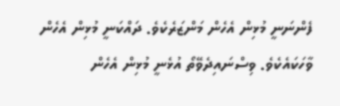ފެންނަނީ މުޅިން އެހެން މަންޒަރެކެވެ. ދައްކަނީ މުޅިން އެހެން ވާހަކައެކެވެ. ވިސްނައިދެވޭތޯ އުޅެނީ މުޅިން އެހެން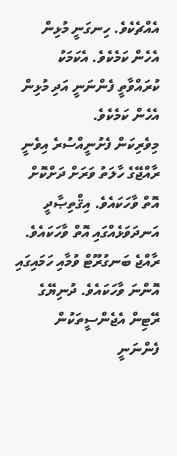އެއްޗެކެވެ. ހިނގަނީ މުޅިން އެހެން ކަމެކެވެ. އެކަމަކު ކުރައްވާތީ ފެންނަނީ އަދި މުޅިން އެހެން ކަމެކެވެ.
މިވެރިކަން ފެށުނީއްސުރެ އިވެނީ ރާއްޖޭގެ ހާލަތު ވަރަށް ދަށްކޮށް އޮތް ވާހަކައެވެ. އިޤްތިޞާދީ އަނދަވަޅެއްގައި އޮތް ވާހަކައެވެ. ރާއްޖެ ބަނގުރޫޓް ވުމާއި ހަމައިގައި އޮންނަ ވާހަކައެވެ. ދުނިޔޭގެ ރޭޓިން އެޖެންސީތަކުން ފެންނަނީ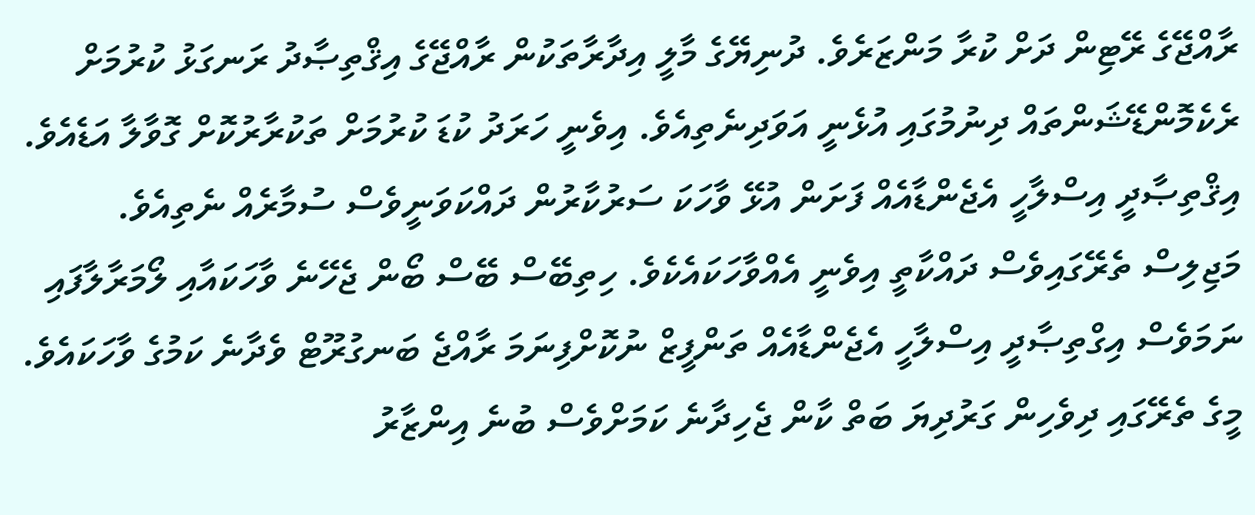ރާއްޖޭގެ ރޭޓިން ދަށް ކުރާ މަންޒަރެވެ. ދުނިޔޭގެ މާލީ އިދާރާތަކުން ރާއްޖޭގެ އިޤްތިޞާދު ރަނގަޅު ކުރުމަށް ރެކެމޮންޑޭޝަންތައް ދިނުމުގައި އުޅެނީ އަވަދިނެތިއެވެ. އިވެނީ ހަރަދު ކުޑަ ކުރުމަށް ތަކުރާރުކޮށް ގޮވާލާ އަޑެއެވެ. އިޤްތިޞާދީ އިސްލާހީ އެޖެންޑާއެއް ފަށަން އުޅޭ ވާހަކަ ސަރުކާރުން ދައްކަވަނީވެސް ސުމާރެއް ނެތިއެވެ. މަޖިލިސް ތެރޭގައިވެސް ދައްކާތީ އިވެނީ އެއްވާހަކައެކެވެ. ހިތިބޭސް ބޭސް ބޯން ޖެހޭނެ ވާހަކައާއި ލޯމަރާލާފައި ނަމަވެސް އިގްތިޞާދީ އިސްލާހީ އެޖެންޑާއެއް ތަންފީޒް ނުކޮށްފިނަމަ ރާއްޖެ ބަނގުރޫޓް ވެދާނެ ކަމުގެ ވާހަކައެވެ. މީގެ ތެރޭގައި ދިވެހިން ގަރުދިޔަ ބަތް ކާން ޖެހިދާނެ ކަމަށްވެސް ބުނެ އިންޒާރު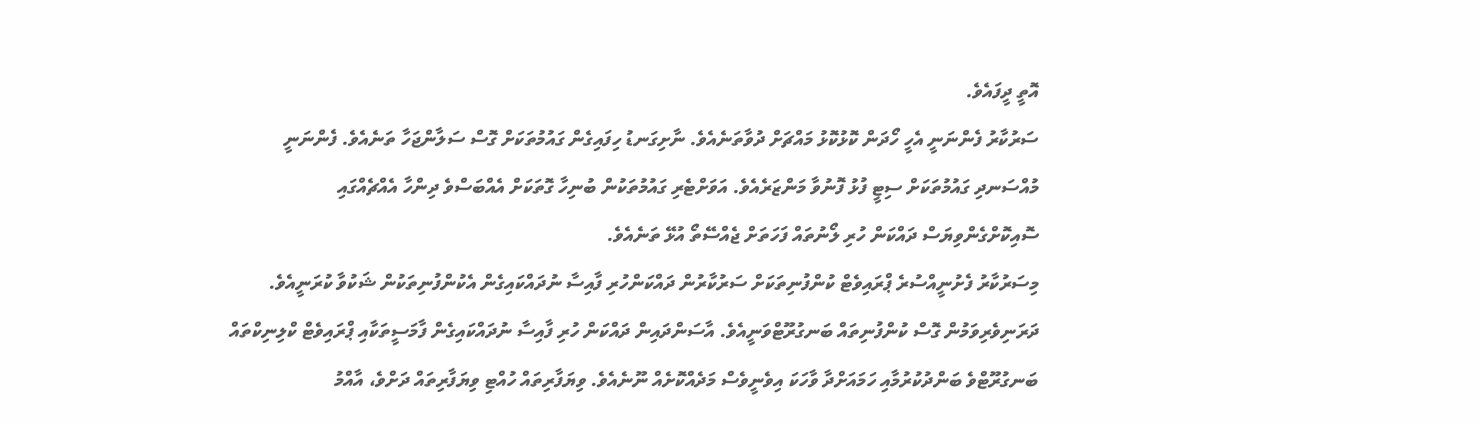އޮތީ ދީފައެވެ.
ސަރުކާރު ފެންނަނީ އެހީ ހޯދަން ކޮޅުކޮޅު މައްޗަށް ދުވާތަނެއެވެ. ނާށިގަނޑު ހިފައިގެން ގައުމުތަކަށް ގޮސް ސަލާންޖަހާ ތަނެއެވެ. ފެންނަނީ މުއްސަނދި ގައުމުތަކަށް ސިޓީ ފުޅު ފޮނުވާ މަންޒަރެއެވެ. އަވަށްޓެރި ގައުމުތަކުން ބުނިހާ ގޮތަކަށް އެއްބަސްވެ ދިންހާ އެއްޗެއްގައި ސޮއިކޮށްގެންވިޔަސް ދައްކަން ހުރި ލޯނުތައް ފަހަތަށް ޖެއްސޭތޯ އުޅޭ ތަނެއެވެ.
މިސަރުކާރު ފެށުނީއްސުރެ ޕްރައިވެޓް ކުންފުނިތަކަށް ސަރުކާރުން ދައްކަންހުރި ފާއިސާ ނުދައްކައިގެން އެކުންފުނިތަކުން ޝަކުވާ ކުރަނީއެވެ. ދަރަނިވެރިވަމުން ގޮސް ކުންފުނިތައް ބަނގުރޫޓްވަނީއެވެ. އާސަންދައިން ދައްކަން ހުރި ފާއިސާ ނުދައްކައިގެން ފާމަސީތަކާއި ޕްރައިވެޓް ކްލިނިކްތައް ބަނގުރޫޓްވެ ބަންދުކުރުމާއި ހަމައަށްދާ ވާހަކަ އިވެނީވެސް މަދެއްކޮށެއް ނޫނެއެވެ. ވިޔަފާރިތައް ހުއްޓި ވިޔަފާރިތައް ދަށްވެ، އާއްމު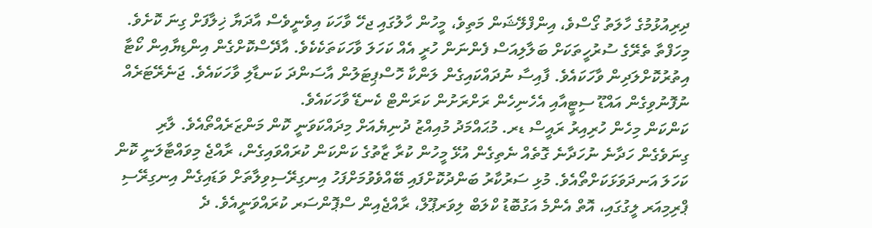ދިރިއުޅުމުގެ ހާލަތު ގޯސްވެ، އިންފްލޭޝަން މަތިވެ، މީހުން ހާލުގައި ޖހޭ ވާހަކަ އިވެނީވެސް އާދަޔާ ޚިލާފަށް ގިނަ ކޮށެވެ. މިހަފްތާ ތެރޭގެ ސުރުހީތަކަށް ބަލާލިއަސް ފެންނަން ހުރީ އެއް ކަހަލަ ވާހަކަތަކެކެވެ. އާދޭސްކޮށްގެން އިންޑިޔާއިން ކޯޓާ އިތުރުކޮށްލަދިން ވާހަކައެވެ. ފާއިސާ ނުދައްކައިގެން ލަންކާ ހޮސްޕިޓަލުން އާސަންދަ ކަނޑާލި ވާހަކައެވެ. ޖަނެރޭޓަރެއް ނުފޮނުވިގެން އައްޑޫ ސިޓީއާއި އެހެނިހެން ރަށްރަށުން ކަރަންޓް ކެނޑޭ ވާހަކައެވެ.
ކަންކަން މިހެން ހުރިއިރު ރައީސް ޑރ. މުޙައްމަދު މުއިއްޒު ދުނިޔެއަށް މިދައްކަވަނީ ކޮން މަންޒަރެއްތޯއެވެ. ލާރި ގިނަވެގެން ހަދާނެ ނުހަދާނެ ގޮތެއް ނެތިގެން އުޅޭ މީހުން ކުރާ ޒާތުގެ ކަންކަން ކުރައްވައިގެން، ރާއްޖެ މިވައްޓާލަނީ ކޮން ކަހަލަ އަނދަވަޅަކަށްތޯއެވެ. މުޅި ސަރުކާރު ބަންދުކޮށްފައި ބޭއްވެވުމަށްފަހު އިނގިރޭސިވިލާތަށް ވަޑައިގެން އިނގިރޭސި ޕްރިމިއަރ ލީގުގައި، އޮތް އެންމެ އަގުބޮޑު ކްލަބް ލިވަރޕޫލް، ރާއްޖެއިން ސްޕޮންސަރ ކުރައްވަނީއެވެ. ދެ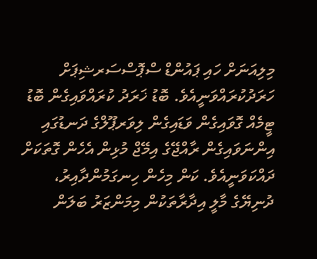މިލިއަނަށް ހައި ޕައުންޑް ސްޕޮސްސަރޝިޕަށް ހަރަދުކުރައްވަނީއެވެ. ބޮޑު ޚަރަދު ކުރައްވައިގެން ބޮޑު ޓީމެއް ގޮވައިގެން ވަޑައިގެން ލިވަރޕޫލްގެ ދަނޑުގައި އިންނަވައިގެން ރާއްޖޭގެ އިމޭޖް މުޅިން އެހެން ގޮތަކަށް ދައްކަވަނީއެވެ. ކަން މިހެން ހިނގަމުންދާއިރު، ދުނިޔޭގެ މާލީ އިދާރާތަކުން މިމަންޒަރު ބަލަން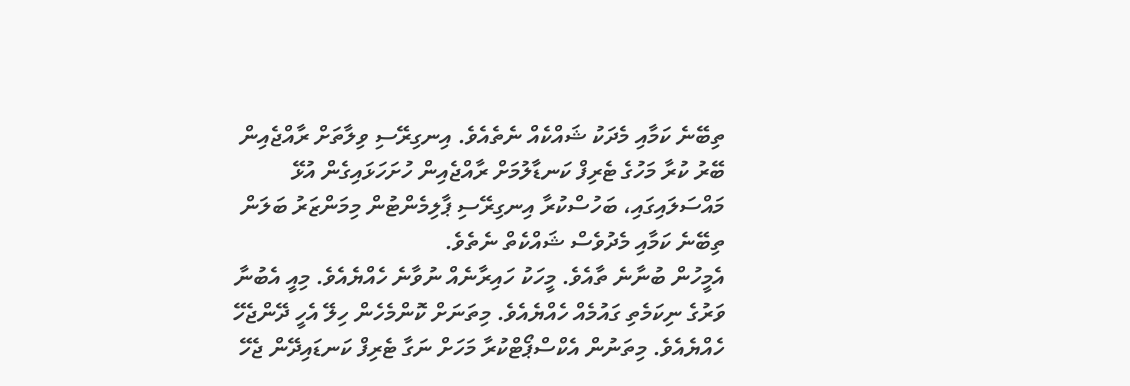ތިބޭނެ ކަމާއި މެދަކު ޝައްކެއް ނެތެއެވެ. އިނގިރޭސި ވިލާތަށް ރާއްޖެއިން ބޭރު ކުރާ މަހުގެ ޓެރިފް ކަނޑާލުމަށް ރާއްޖެއިން ހުށަހަޅައިގެން އުޅޭ މައްސަލައިގައި، ބަހުސްކުރާ އިނގިރޭސި ޕާލިމެންޓުން މިމަންޒަރު ބަލަން ތިބޭނެ ކަމާއި މެދުވެސް ޝައްކެތް ނެތެވެ.
އެމީހުން ބުނާނެ ތާއެވެ. މީހަކު ހައިރާނެއް ނުވާނެ ހެއްޔެއެވެ. މިއީ އެބުނާ ވަރުގެ ނިކަމެތި ގައުމެއް ހެއްޔެއެވެ. މިތަނަށް ކޮންމެހެން ހިލޭ އެހީ ދޭންޖެހޭ ހެއްޔެއެވެ. މިތަނުން އެކްސްޕޯޓްކުރާ މަހަށް ނަގާ ޓެރިފް ކަނޑައިދޭން ޖެހޭ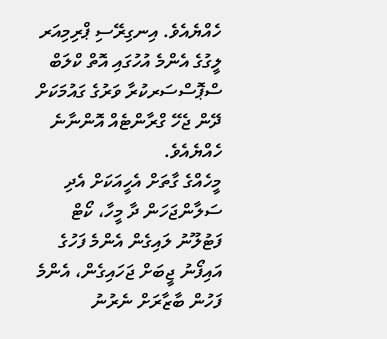ހެއްޔެއެވެ. އިނގިރޭސި ޕްރިމިއަރ ލީގުގެ އެންމެ އުހުގައި އޮތް ކްލަބް ސްޕޮސްސަރކުރާ ވަރުގެ ގައުމަކަށް ދޭން ޖެހޭ ގްރާންޓެއް އޮންނާނެ ހެއްޔެއެވެ.
މީހެއްގެ ގާތަށް އެހީއަކަށް އެދި ސަލާންޖަހަން ދާ މީހާ، ކޯޓް ފަޓުލޫނު ލައިގެން އެންމެ ފަހުގެ އައިފޯނު ޖީބަށް ޖަހައިގެން، އެންމެ ފަހުން ބާޒާރަށް ނެރުނު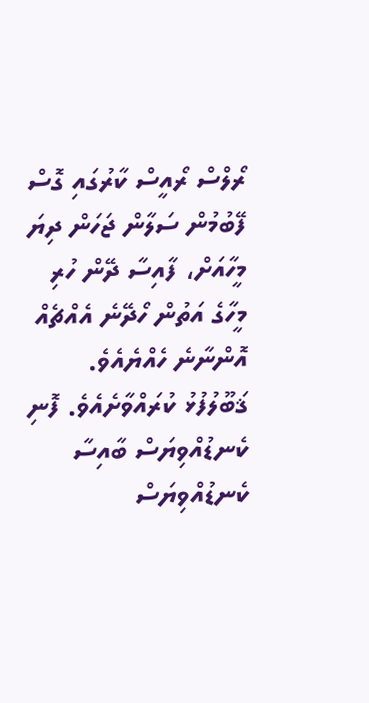ރޯލްސް ރޯއީސް ކާރުގައި ގޮސް ފޭބުމުން ސަލާން ޖަހަން ދިޔަ މީހާއަށް، ފާއިސާ ދޭން ހުރި މީހާގެ އަތުން ހޯދޭނެ އެއްޗެއް އޮންނާނެ ހެއްޔެއެވެ.
ޤަބޫލުފުޅު ކުރައްވާށެއެވެ. ފޮނި ކެނޑުއްވިޔަސް ބާއިސާ ކެނޑުއްވިޔަސް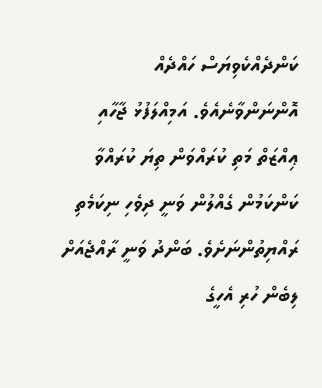ކަންދެއްކެވިޔަސް ހައްދެއް އޮންނަންވާނެއެވެ. އަމިއްލަފުޅު ޖާހާއި ޢިއްޒަތް މަތި ކުރައްވަން ތިޔަ ކުރައްވާ ކަންކަމުން ގެއްލުން ވަނީ ދިވެހި ނިކަމެތި ރައްޔިތުންނަށެވެ. ބަންދު ވަނީ ރާއްޖެއަށް ލިބެން ހުރި އެހީގެ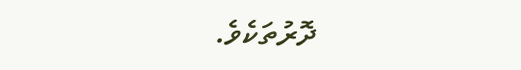ދޮރުތަކެވެ.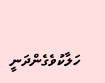ހަލާކުވެގެންދަނީ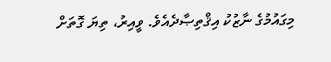މިގައުމުގެ ނާޒުކު އިޤްތިޞާދެއެވެ. ވީއިރު، ތިޔަ ގޮތަށް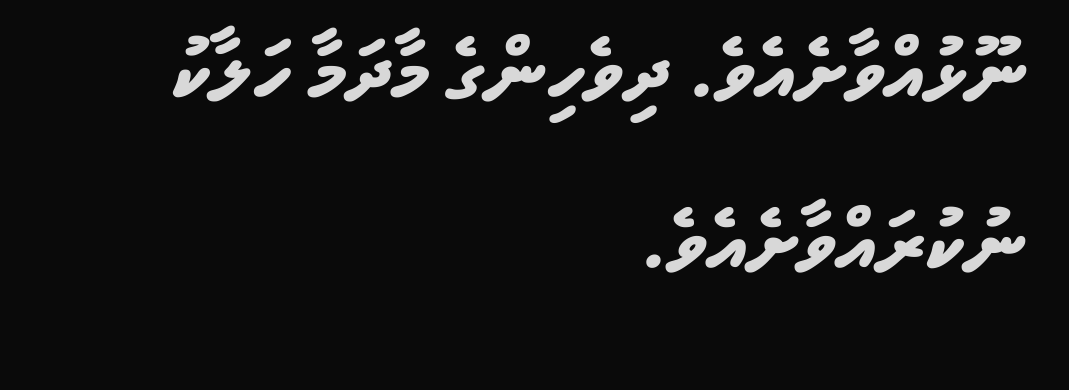ނޫޅުއްވާށެއެވެ. ދިވެހިންގެ މާދަމާ ހަލާކު ނުކުރައްވާށެއެވެ.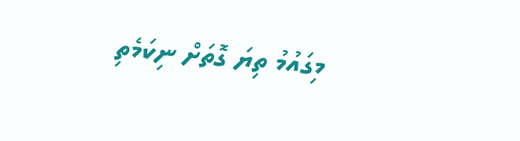މިގައުމު ތިޔަ ގޮތަށް ނިކަމެތި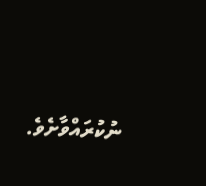ނުކުރައްވާށެވެ.